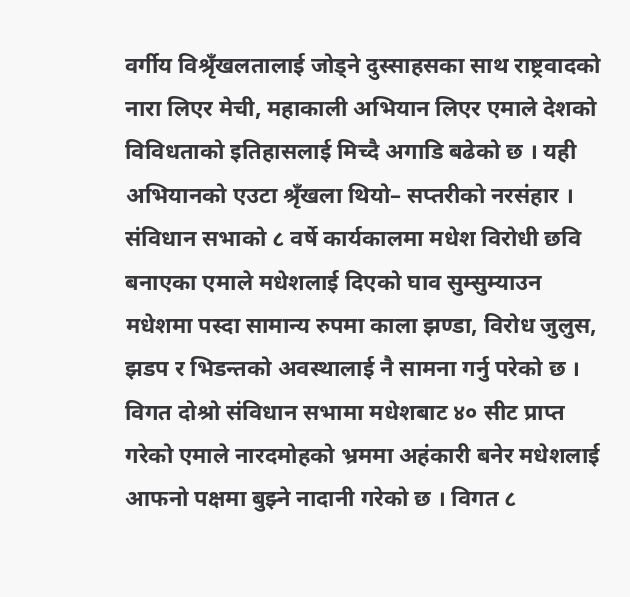वर्गीय विश्रृँखलतालाई जोड्ने दुस्साहसका साथ राष्ट्रवादको नारा लिएर मेची, महाकाली अभियान लिएर एमाले देशको विविधताको इतिहासलाई मिच्दै अगाडि बढेको छ । यही अभियानको एउटा श्रृँखला थियो– सप्तरीको नरसंहार । संविधान सभाको ८ वर्षे कार्यकालमा मधेश विरोधी छवि बनाएका एमाले मधेशलाई दिएको घाव सुम्सुम्याउन मधेशमा पस्दा सामान्य रुपमा काला झण्डा, विरोध जुलुस, झडप र भिडन्तको अवस्थालाई नै सामना गर्नु परेको छ ।
विगत दोश्रो संविधान सभामा मधेशबाट ४० सीट प्राप्त गरेको एमाले नारदमोहको भ्रममा अहंकारी बनेर मधेशलाई आफनो पक्षमा बुझ्ने नादानी गरेको छ । विगत ८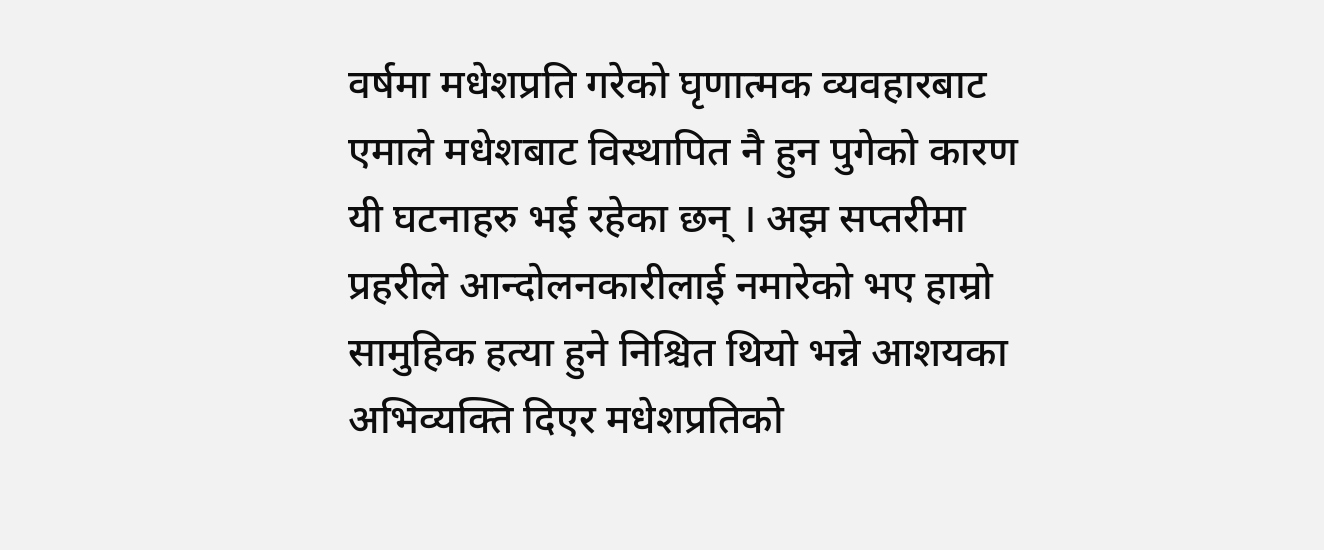वर्षमा मधेशप्रति गरेको घृणात्मक व्यवहारबाट एमाले मधेशबाट विस्थापित नै हुन पुगेको कारण यी घटनाहरु भई रहेका छन् । अझ सप्तरीमा प्रहरीले आन्दोलनकारीलाई नमारेको भए हाम्रो सामुहिक हत्या हुने निश्चित थियो भन्ने आशयका अभिव्यक्ति दिएर मधेशप्रतिको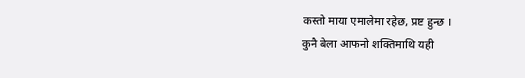कस्तो माया एमालेमा रहेछ, प्रष्ट हुन्छ ।
कुनै बेला आफनो शक्तिमाथि यही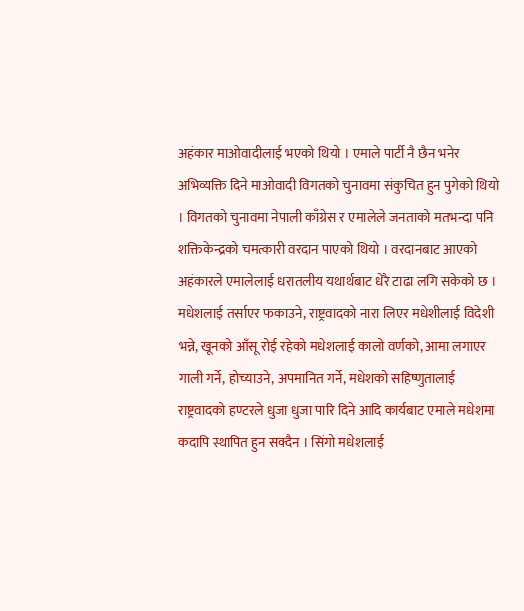अहंकार माओवादीलाई भएको थियो । एमाले पार्टी नै छैन भनेर अभिव्यक्ति दिने माओवादी विगतको चुनावमा संकुचित हुन पुगेको थियो । विगतको चुनावमा नेपाली काँग्रेस र एमालेले जनताको मतभन्दा पनि शक्तिकेन्द्रको चमत्कारी वरदान पाएको थियो । वरदानबाट आएको अहंकारले एमालेलाई धरातलीय यथार्थबाट धेरै टाढा लगि सकेको छ । मधेशलाई तर्साएर फकाउने, राष्ट्रवादको नारा लिएर मधेशीलाई विदेशी भन्ने, खूनको आँसू रोई रहेको मधेशलाई कालो वर्णको, आमा लगाएर गाली गर्ने, होच्याउने, अपमानित गर्ने, मधेशको सहिष्णुतालाई राष्ट्रवादको हण्टरले धुजा धुजा पारि दिने आदि कार्यबाट एमाले मधेशमा कदापि स्थापित हुन सक्दैन । सिंगो मधेशलाई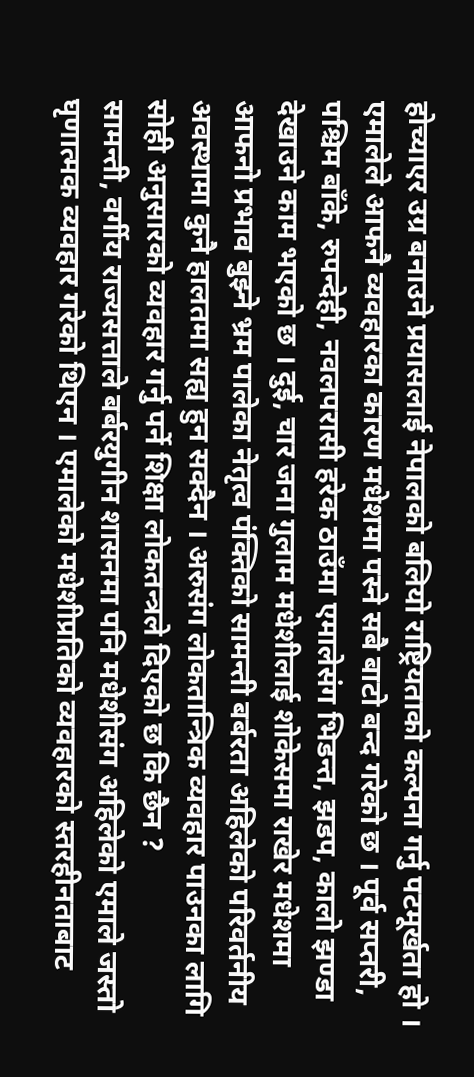होच्याएर उग्र बनाउने प्रयासलाई नेपालको बलियो राष्ट्रियताको कल्पना गर्नु पटमूर्खता हो । एमालेले आफनै व्यवहारका कारण मधेशमा पस्ने सबै बाटो बन्द गरेको छ । पूर्व सप्तरी, पश्चिम बाँके, रुपन्देही, नवलपरासी हरेक ठाउँमा एमालेसंग भिडन्त, झडप, कालो झण्डा देखाउने काम भएको छ । दुई, चार जना गुलाम मधेशीलाई शोकेसमा राखेर मधेशमा आफनो प्रभाव बुझ्ने भ्रम पालेका नेतृत्व पंक्तिको सामन्ती बर्बरता अहिलेको परिवर्तनीय अवस्थामा कुनै हालतमा सह्य हुन सक्दैन । अरुसंग लोकतान्त्रिक व्यवहार पाउनका लागि सोही अनुसारको व्यवहार गर्नु पर्ने शिक्षा लोकतन्त्रले दिएको छ कि छैन ?
सामन्ती, वर्गीय राज्यसत्ताले बर्बरयुगीन शासनमा पनि मधेशीसंग अहिलेको एमाले जस्तो घृणात्मक व्यवहार गरेको थिएन । एमालेको मधेशीप्रतिको व्यवहारको स्तरहीनताबाट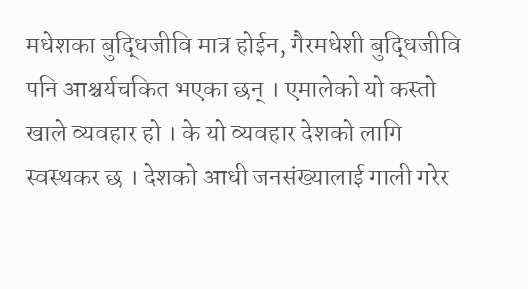मधेशका बुद्धिजीवि मात्र होईन, गैरमधेशी बुद्धिजीवि पनि आश्चर्यचकित भएका छन् । एमालेको यो कस्तो खाले व्यवहार हो । के यो व्यवहार देशको लागि स्वस्थकर छ । देशको आधी जनसंख्यालाई गाली गरेर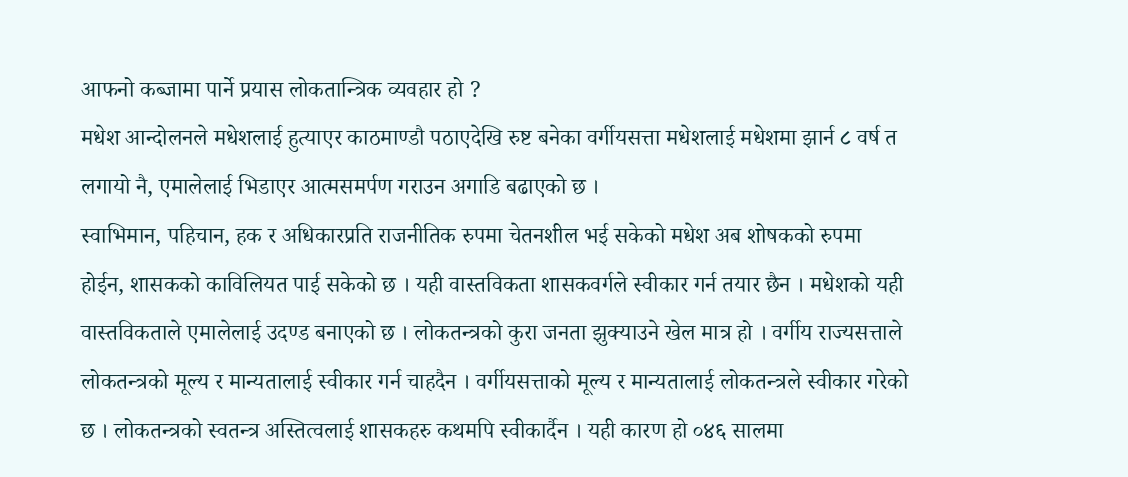आफनो कब्जामा पार्ने प्रयास लोकतान्त्रिक व्यवहार हो ?
मधेश आन्दोलनले मधेशलाई हुत्याएर काठमाण्डौ पठाएदेखि रुष्ट बनेका वर्गीयसत्ता मधेशलाई मधेशमा झार्न ८ वर्ष त लगायो नै, एमालेलाई भिडाएर आत्मसमर्पण गराउन अगाडि बढाएको छ ।
स्वाभिमान, पहिचान, हक र अधिकारप्रति राजनीतिक रुपमा चेतनशील भई सकेको मधेश अब शोषकको रुपमा होईन, शासकको काविलियत पाई सकेको छ । यही वास्तविकता शासकवर्गले स्वीकार गर्न तयार छैन । मधेशको यही वास्तविकताले एमालेलाई उदण्ड बनाएको छ । लोकतन्त्रको कुरा जनता झुक्याउने खेल मात्र हो । वर्गीय राज्यसत्ताले लोकतन्त्रको मूल्य र मान्यतालाई स्वीकार गर्न चाहदैन । वर्गीयसत्ताको मूल्य र मान्यतालाई लोकतन्त्रले स्वीकार गरेको छ । लोकतन्त्रको स्वतन्त्र अस्तित्वलाई शासकहरु कथमपि स्वीकार्दैन । यही कारण हो ०४६ सालमा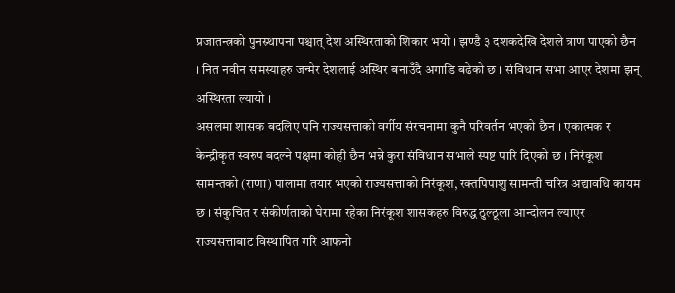प्रजातन्त्रको पुनस्र्थापना पश्चात् देश अस्थिरताको शिकार भयो । झण्डै ३ दशकदेखि देशले त्राण पाएको छैन । नित नवीन समस्याहरु जन्मेर देशलाई अस्थिर बनाउँदै अगाडि बढेको छ । संविधान सभा आएर देशमा झन् अस्थिरता ल्यायो ।
असलमा शासक बदलिए पनि राज्यसत्ताको वर्गीय संरचनामा कुनै परिवर्तन भएको छैन । एकात्मक र केन्द्रीकृत स्वरुप बदल्ने पक्षमा कोही छैन भन्ने कुरा संविधान सभाले स्पष्ट पारि दिएको छ । निरंकूश सामन्तको (राणा) पालामा तयार भएको राज्यसत्ताको निरंकूश, रक्तपिपाशु सामन्ती चरित्र अद्यावधि कायम छ । संकुचित र संकीर्णताको घेरामा रहेका निरंकूश शासकहरु विरुद्ध ठुल्ठूला आन्दोलन ल्याएर राज्यसत्ताबाट विस्थापित गरि आफनो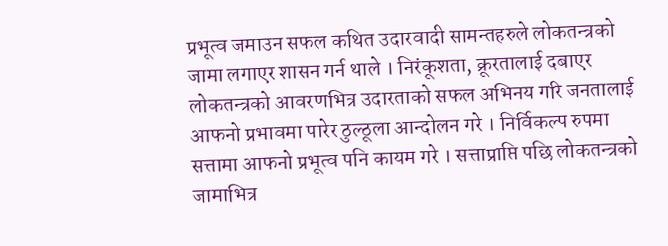प्रभूत्व जमाउन सफल कथित उदारवादी सामन्तहरुले लोकतन्त्रको जामा लगाएर शासन गर्न थाले । निरंकूशता, क्रूरतालाई दबाएर लोकतन्त्रको आवरणभित्र उदारताको सफल अभिनय गरि जनतालाई आफनो प्रभावमा पारेर ठुल्ठूला आन्दोलन गरे । निर्विकल्प रुपमा सत्तामा आफनो प्रभूत्व पनि कायम गरे । सत्ताप्राप्ति पछि लोकतन्त्रको जामाभित्र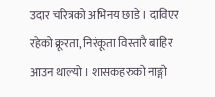उदार चरित्रको अभिनय छाडे । दाविएर रहेको क्रूरता, निरंकूता विस्तारै बाहिर आउन थाल्यो । शासकहरुको नाङ्गो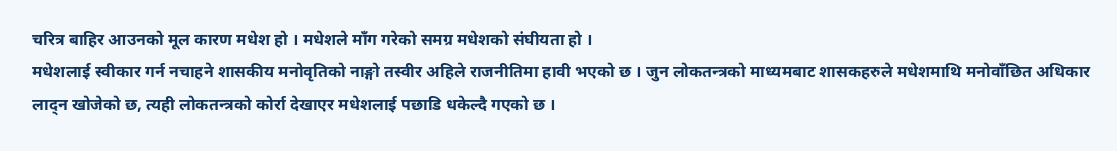चरित्र बाहिर आउनको मूल कारण मधेश हो । मधेशले माँग गरेको समग्र मधेशको संघीयता हो ।
मधेशलाई स्वीकार गर्न नचाहने शासकीय मनोवृतिको नाङ्गो तस्वीर अहिले राजनीतिमा हावी भएको छ । जुन लोकतन्त्रको माध्यमबाट शासकहरुले मधेशमाथि मनोवाँछित अधिकार लाद्न खोजेको छ, त्यही लोकतन्त्रको कोर्रा देखाएर मधेशलाई पछाडि धकेल्दै गएको छ ।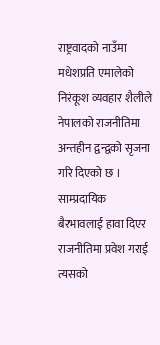राष्ट्रवादको नाउँमा मधेशप्रति एमालेको निरंकूश व्यवहार शैलीले नेपालको राजनीतिमा अन्तहीन द्वन्द्वको सृजना गरि दिएको छ । साम्प्रदायिक बैरभावलाई हावा दिएर राजनीतिमा प्रवेश गराई त्यसको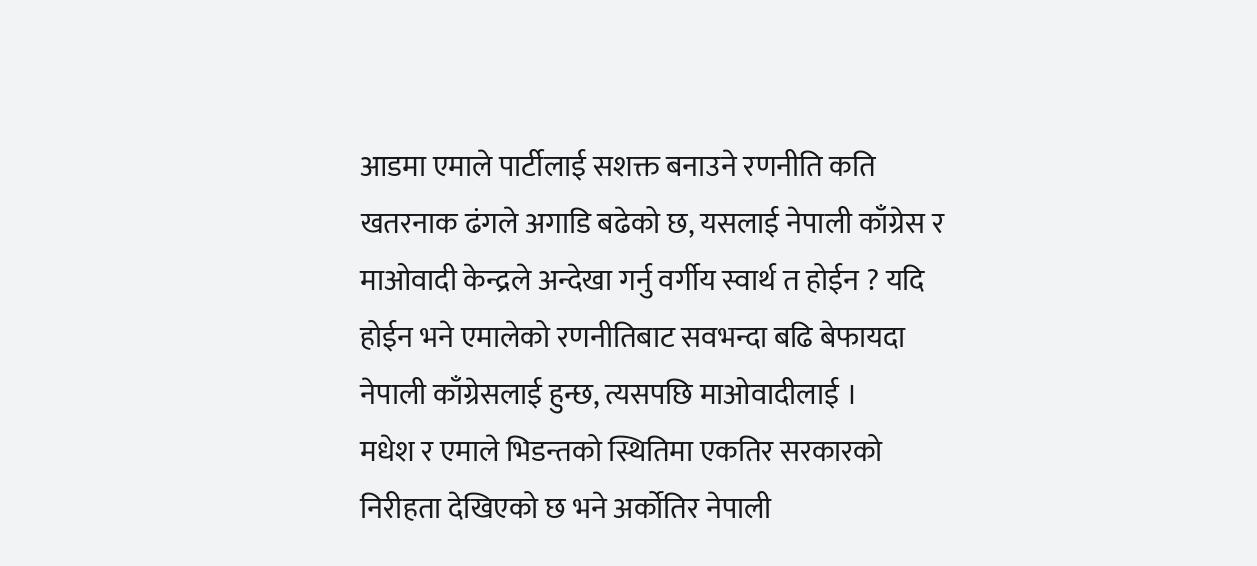आडमा एमाले पार्टीलाई सशक्त बनाउने रणनीति कति खतरनाक ढंगले अगाडि बढेको छ, यसलाई नेपाली काँग्रेस र माओवादी केन्द्रले अन्देखा गर्नु वर्गीय स्वार्थ त होईन ? यदि होईन भने एमालेको रणनीतिबाट सवभन्दा बढि बेफायदा नेपाली काँग्रेसलाई हुन्छ, त्यसपछि माओवादीलाई ।
मधेश र एमाले भिडन्तको स्थितिमा एकतिर सरकारको निरीहता देखिएको छ भने अर्कोतिर नेपाली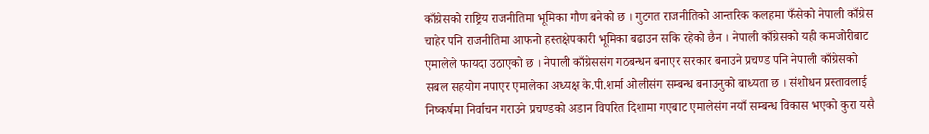काँग्रेसको राष्ट्रिय राजनीतिमा भूमिका गौण बनेको छ । गुटगत राजनीतिको आन्तरिक कलहमा फँसेको नेपाली काँग्रेस चाहेर पनि राजनीतिमा आफनो हस्तक्षेपकारी भूमिका बढाउन सकि रहेको छैन । नेपाली काँग्रेसको यही कमजोरीबाट एमालेले फायदा उठाएको छ । नेपाली काँग्रेससंग गठबन्धन बनाएर सरकार बनाउने प्रचण्ड पनि नेपाली काँग्रेसको सबल सहयोग नपाएर एमालेका अध्यक्ष के.पी.शर्मा ओलीसंग सम्बन्ध बनाउनुको बाध्यता छ । संशोधन प्रस्तावलाई निष्कर्षमा निर्वाचन गराउने प्रचण्डको अडान विपरित दिशामा गएबाट एमालेसंग नयाँ सम्बन्ध विकास भएको कुरा यसै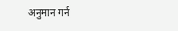अनुमान गर्न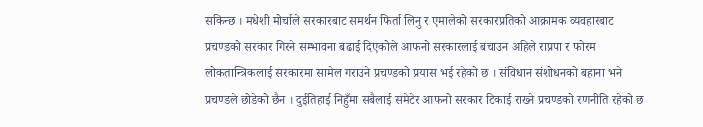सकिन्छ । मधेशी मोर्चाले सरकारबाट समर्थन फिर्ता लिनु र एमालेको सरकारप्रतिको आक्रामक व्यवहारबाट प्रचण्डको सरकार गिरने सम्भावना बढाई दिएकोले आफनो सरकारलाई बचाउन अहिले राप्रपा र फोरम लोकतान्त्रिकलाई सरकारमा सामेल गराउने प्रचण्डको प्रयास भई रहेको छ । संविधान संशोधनको बहाना भने प्रचण्डले छोडेको छैन । दुईतिहाई निहुँमा सबैलाई समेटेर आफनो सरकार टिकाई राख्ने प्रचण्डको रणनीति रहेको छ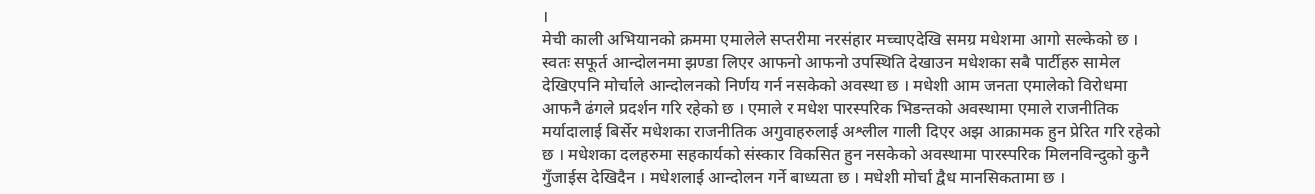।
मेची काली अभियानको क्रममा एमालेले सप्तरीमा नरसंहार मच्चाएदेखि समग्र मधेशमा आगो सल्केको छ । स्वतः सफूर्त आन्दोलनमा झण्डा लिएर आफनो आफनो उपस्थिति देखाउन मधेशका सबै पार्टीहरु सामेल देखिएपनि मोर्चाले आन्दोलनको निर्णय गर्न नसकेको अवस्था छ । मधेशी आम जनता एमालेको विरोधमा आफनै ढंगले प्रदर्शन गरि रहेको छ । एमाले र मधेश पारस्परिक भिडन्तको अवस्थामा एमाले राजनीतिक मर्यादालाई बिर्सेर मधेशका राजनीतिक अगुवाहरुलाई अश्लील गाली दिएर अझ आक्रामक हुन प्रेरित गरि रहेको छ । मधेशका दलहरुमा सहकार्यको संस्कार विकसित हुन नसकेको अवस्थामा पारस्परिक मिलनविन्दुको कुनै गुँजाईस देखिदैन । मधेशलाई आन्दोलन गर्ने बाध्यता छ । मधेशी मोर्चा द्वैध मानसिकतामा छ ।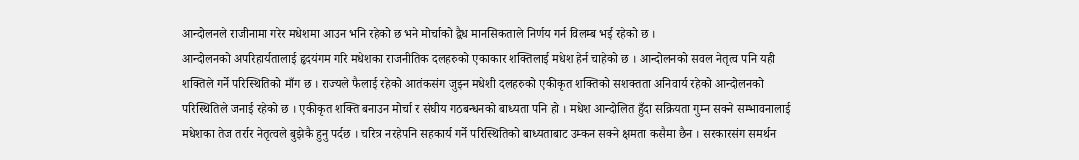आन्दोलनले राजीनामा गरेर मधेशमा आउन भनि रहेको छ भने मोर्चाको द्वैध मानसिकताले निर्णय गर्न विलम्ब भई रहेको छ ।
आन्दोलनको अपरिहार्यतालाई हृदयंगम गरि मधेशका राजनीतिक दलहरुको एकाकार शक्तिलाई मधेश हेर्न चाहेको छ । आन्दोलनको सवल नेतृत्व पनि यही शक्तिले गर्ने परिस्थितिको माँग छ । राज्यले फैलाई रहेको आतंकसंग जुझ्न मधेशी दलहरुको एकीकृत शक्तिको सशक्तता अनिवार्य रहेको आन्दोलनको परिस्थितिले जनाई रहेको छ । एकीकृत शक्ति बनाउन मोर्चा र संघीय गठबन्धनको बाध्यता पनि हो । मधेश आन्दोलित हुँदा सक्रियता गुम्न सक्ने सम्भावनालाई मधेशका तेज तर्रार नेतृत्वले बुझेकै हुनु पर्दछ । चरित्र नरहेपनि सहकार्य गर्ने परिस्थितिको बाध्यताबाट उम्कन सक्ने क्षमता कसैमा छैन । सरकारसंग समर्थन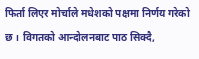फिर्ता लिएर मोर्चाले मधेशको पक्षमा निर्णय गरेको छ । विगतको आन्दोलनबाट पाठ सिक्दै,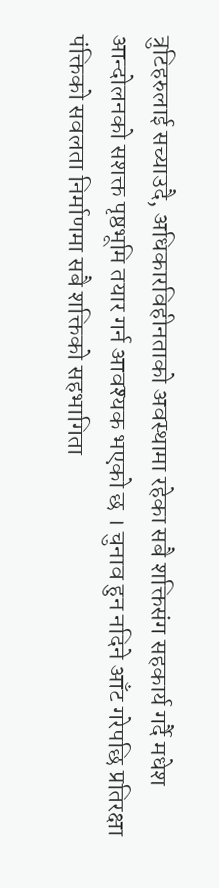त्रुटिहरुलाई सच्याउदै, अधिकारविहीनताको अवस्थामा रहेका सबै शक्तिसंग सहकार्य गर्दै मधेश आन्दोलनको सशक्त पृष्ठभूमि तयार गर्न आवश्यक भएको छ । चुनाव हुन नदिने आँट गरेपछि प्रतिरक्षा पंक्तिको सवलता निर्माणमा सबै शक्तिको सहभागिता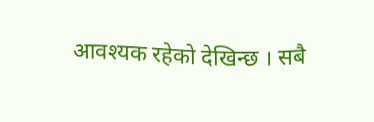आवश्यक रहेको देखिन्छ । सबै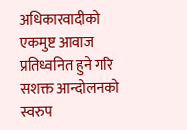अधिकारवादीको एकमुष्ट आवाज प्रतिध्वनित हुने गरि सशक्त आन्दोलनको स्वरुप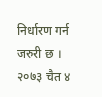निर्धारण गर्न जरुरी छ ।
२०७३ चैत ४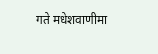गते मधेशवाणीमा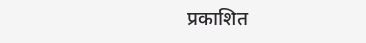प्रकाशित